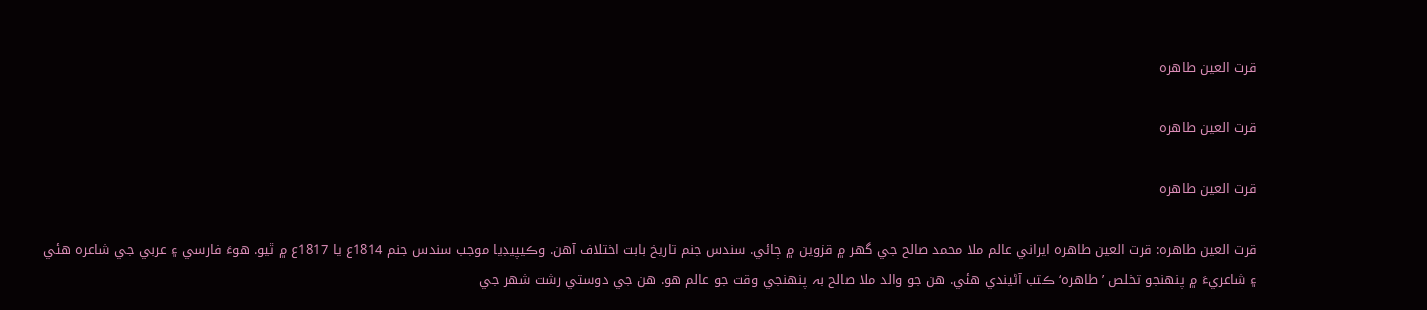قرت العين طاهره

قرت العين طاهره

قرت العين طاهرہ

قرت العين طاهرہ: قرت العين طاهرہ ايراني عالم ملا محمد صالح جي گهر ۾ قزوين ۾ ڄائي. سندس جنم تاريخ بابت اختلاف آهن. وڪيپيڊيا موجب سندس جنم 1814ع يا 1817ع ۾ ٿيو. هوءَ فارسي ۽ عربي جي شاعرہ هئي ۽ شاعريءَ ۾ پنھنجو تخلص ’طاهرہ‘ ڪتب آڻيندي هئي. هن جو والد ملا صالح بہ پنھنجي وقت جو عالم هو. هن جي دوستي رشت شھر جي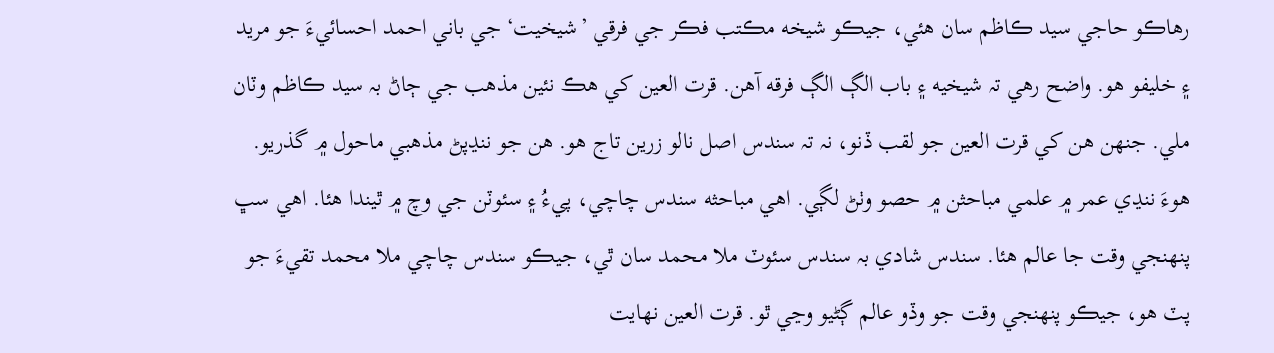رهاڪو حاجي سيد ڪاظم سان هئي، جيڪو شيخه مڪتب فڪر جي فرقي ’شيخيت‘ جي باني احمد احسائيءَ جو مريد ۽ خليفو هو. واضح رهي تہ شيخيه ۽ باب الڳ الڳ فرقه آهن. قرت العين کي هڪ نئين مذهب جي ڄاڻ بہ سيد ڪاظم وٽان ملي. جنھن هن کي قرت العين جو لقب ڏنو، نہ تہ سندس اصل نالو زرين تاج هو. هن جو ننڍپڻ مذهبي ماحول ۾ گذريو. هوءَ ننڍي عمر ۾ علمي مباحثن ۾ حصو وٺڻ لڳي. اهي مباحثه سندس چاچي، پيءُ ۽ سئوٽن جي وچ ۾ ٿيندا هئا. اهي سڀ پنھنجي وقت جا عالم هئا. سندس شادي بہ سندس سئوٽ ملا محمد سان ٿي، جيڪو سندس چاچي ملا محمد تقيءَ جو پٽ هو، جيڪو پنھنجي وقت جو وڏو عالم ڳڻيو وڃي ٿو. قرت العين نھايت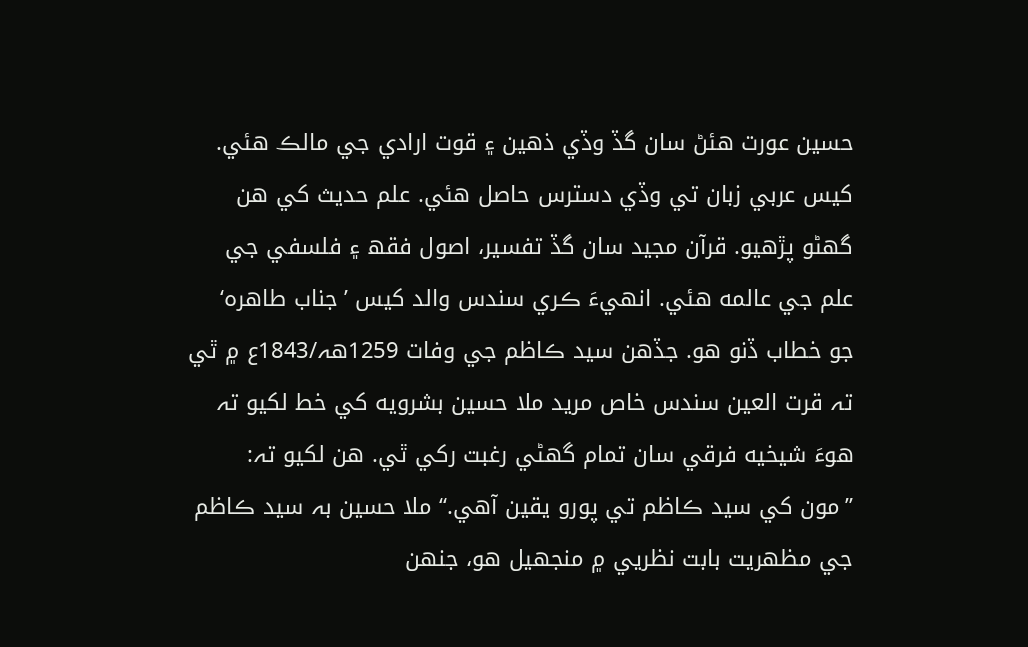حسين عورت هئڻ سان گڏ وڏي ذهين ۽ قوت ارادي جي مالڪ هئي. کيس عربي زبان تي وڏي دسترس حاصل هئي. علم حديث کي هن گهڻو پڙهيو. قرآن مجيد سان گڏ تفسير، اصول فقھ ۽ فلسفي جي علم جي عالمه هئي. انهيءَ ڪري سندس والد کيس ’جناب طاهرہ‘ جو خطاب ڏنو هو. جڏهن سيد ڪاظم جي وفات 1259ھہ/1843ع ۾ ٿي تہ قرت العين سندس خاص مريد ملا حسين بشرويه کي خط لکيو تہ هوءَ شيخيه فرقي سان تمام گهڻي رغبت رکي ٿي. هن لکيو تہ: ”مون کي سيد ڪاظم تي پورو يقين آهي.“ ملا حسين بہ سيد ڪاظم جي مظھريت بابت نظريي ۾ منجهيل هو، جنھن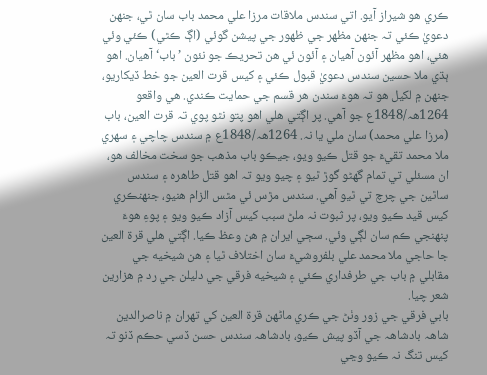ڪري هو شيراز آيو. اتي سندس ملاقات مرزا علي محمد باب سان ٿي، جنھن دعويٰ ڪئي تہ جنھن مظھر جي ظھور جي پيشن گوئي (اڳ ڪٿي) ڪئي وئي هئي، اهو مظھر آئون آهيان ۽ آئون ئي هن تحريڪ جو نئون ’باب‘ آهيان. اهو ٻڌي ملا حسين سندس دعويٰ قبول ڪئي ۽ کيس قرت العين جو خط ڏيکاريو، جنھن ۾ لکيل هو تہ هوءَ سندن هر قسم جي حمايت ڪندي. هي واقعو 1264ھہ/1848ع جو آهي. پر اڳتي هلي اهو پتو نٿو پوي تہ قرت العين، باب (مرزا علي محمد) سان ملي يا نہ. 1264ھہ/1848ع ۾ سندس چاچي ۽ سھري ملا محمد تقيءَ جو قتل ڪيو ويو، جيڪو باب مذهب جو سخت مخالف هو، ان مسئلي تي تمام گهڻو گوڙ ٿيو ۽ چيو ويو تہ اهو قتل طاهرہ ۽ سندس ساٿين جي چرچ تي ٿيو آهي. سندس مڙس ئي مٿس الزام هنيو، جنھنڪري کيس قيد ڪيو ويو، پر ثبوت نہ ملڻ سبب کيس آزاد ڪيو ويو ۽ پوءِ هوءَ پنھنجي ڪم سان لڳي وئي. سڄي ايران ۾ هن وعظ ڪيا. اڳتي هلي قرة العين جا حاجي ملا محمد علي بلفروشيءَ سان اختلاف ٿيا ۽ هن شيخيه جي مقابلي ۾ باب جي طرفداري ڪئي ۽ شيخيه فرقي جي دليلن جي رد ۾ هزارين شعر چيا.
بابي فرقي جي زور وٺڻ جي ڪري ماڻهن قرة العين کي تھران ۾ ناصرالدين شاھہ بادشاھہ جي آڏو پيش ڪيو، بادشاھہ سندس حسن ڏسي حڪم ڏنو تہ کيس تنگ نہ ڪيو وڃي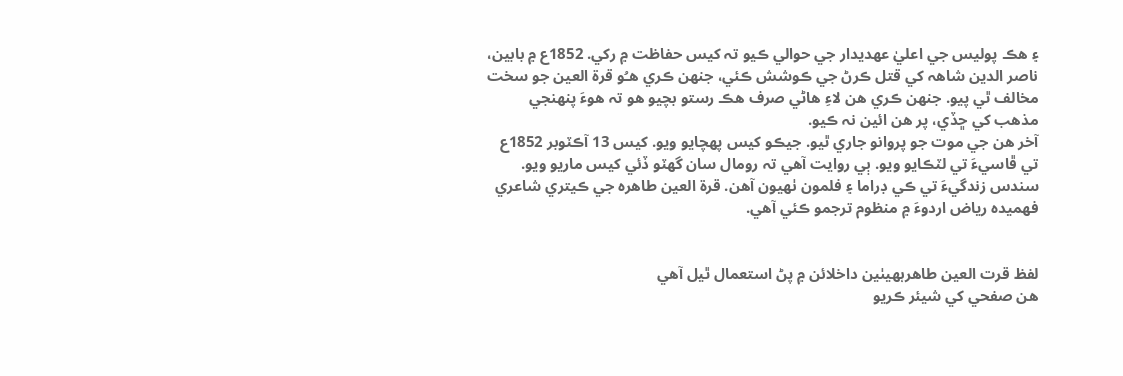۽ هڪ پوليس جي اعليٰ عھديدار جي حوالي ڪيو تہ کيس حفاظت ۾ رکي. 1852ع ۾ بابين، ناصر الدين شاھہ کي قتل ڪرڻ جي ڪوشش ڪئي، جنھن ڪري هـُو قرة العين جو سخت مخالف ٿي پيو. جنھن ڪري هن لاءِ هاڻي صرف هڪ رستو بچيو هو تہ هوءَ پنھنجي مذهب کي ڇڏي، پر هن ائين نہ ڪيو.
آخر هن جي موت جو پروانو جاري ٿيو. جيڪو کيس پھچايو ويو. کيس 13 آڪٽوبر 1852ع تي ڦاسيءَ تي لٽڪايو ويو. ٻي روايت آهي تہ رومال سان گهٽو ڏئي کيس ماريو ويو. سندس زندگيءَ تي ڪي ڊراما ۽ فلمون ٺھيون آهن. قرة العين طاهرہ جي ڪيتري شاعري فھميدہ رياض اردوءَ ۾ منظوم ترجمو ڪئي آهي.


لفظ قرت العين طاهرہھيٺين داخلائن ۾ پڻ استعمال ٿيل آھي
هن صفحي کي شيئر ڪريو